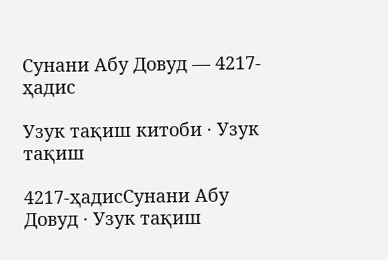Сунани Абу Довуд — 4217-ҳадис

Узук тақиш китоби · Узук тақиш

4217-ҳадисСунани Абу Довуд · Узук тақиш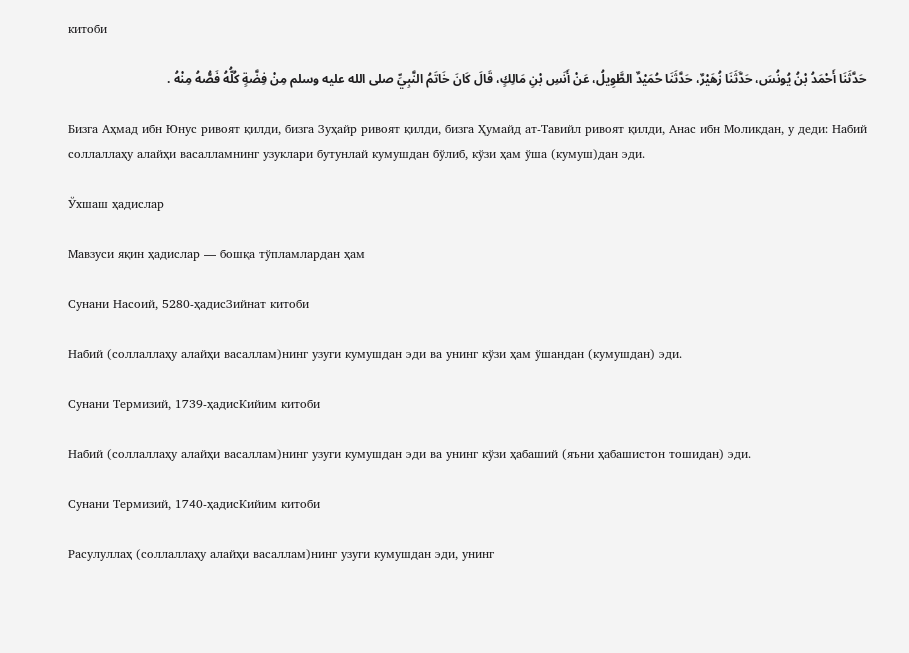китоби

حَدَّثَنَا أَحْمَدُ بْنُ يُونُسَ، حَدَّثَنَا زُهَيْرٌ، حَدَّثَنَا حُمَيْدٌ الطَّوِيلُ، عَنْ أَنَسِ بْنِ مَالِكٍ، قَالَ كَانَ خَاتَمُ النَّبِيِّ صلى الله عليه وسلم مِنْ فِضَّةٍ كُلُّهُ فَصُّهُ مِنْهُ .

Бизга Аҳмад ибн Юнус ривоят қилди, бизга Зуҳайр ривоят қилди, бизга Ҳумайд ат-Тавийл ривоят қилди, Анас ибн Моликдан, у деди: Набий соллаллаҳу алайҳи васалламнинг узуклари бутунлай кумушдан бўлиб, кўзи ҳам ўша (кумуш)дан эди.

Ўхшаш ҳадислар

Мавзуси яқин ҳадислар — бошқа тўпламлардан ҳам

Сунани Насоий, 5280-ҳадисЗийнат китоби

Набий (соллаллаҳу алайҳи васаллам)нинг узуги кумушдан эди ва унинг кўзи ҳам ўшандан (кумушдан) эди.

Сунани Термизий, 1739-ҳадисКийим китоби

Набий (соллаллаҳу алайҳи васаллам)нинг узуги кумушдан эди ва унинг кўзи ҳабаший (яъни ҳабашистон тошидан) эди.

Сунани Термизий, 1740-ҳадисКийим китоби

Расулуллаҳ (соллаллаҳу алайҳи васаллам)нинг узуги кумушдан эди, унинг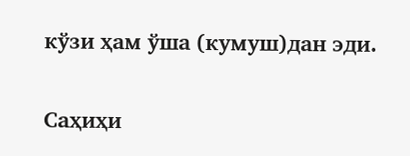кўзи ҳам ўша (кумуш)дан эди.

Саҳиҳи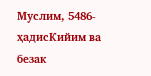Муслим, 5486-ҳадисКийим ва безак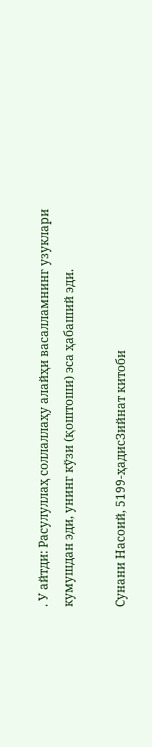. У айтди: Расулуллаҳ соллаллаҳу алайҳи васалламнинг узуклари кумушдан эди, унинг кўзи (қоштоши) эса ҳабаший эди.

Сунани Насоий, 5199-ҳадисЗийнат китоби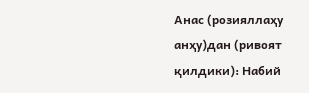Анас (розияллаҳу анҳу)дан (ривоят қилдики): Набий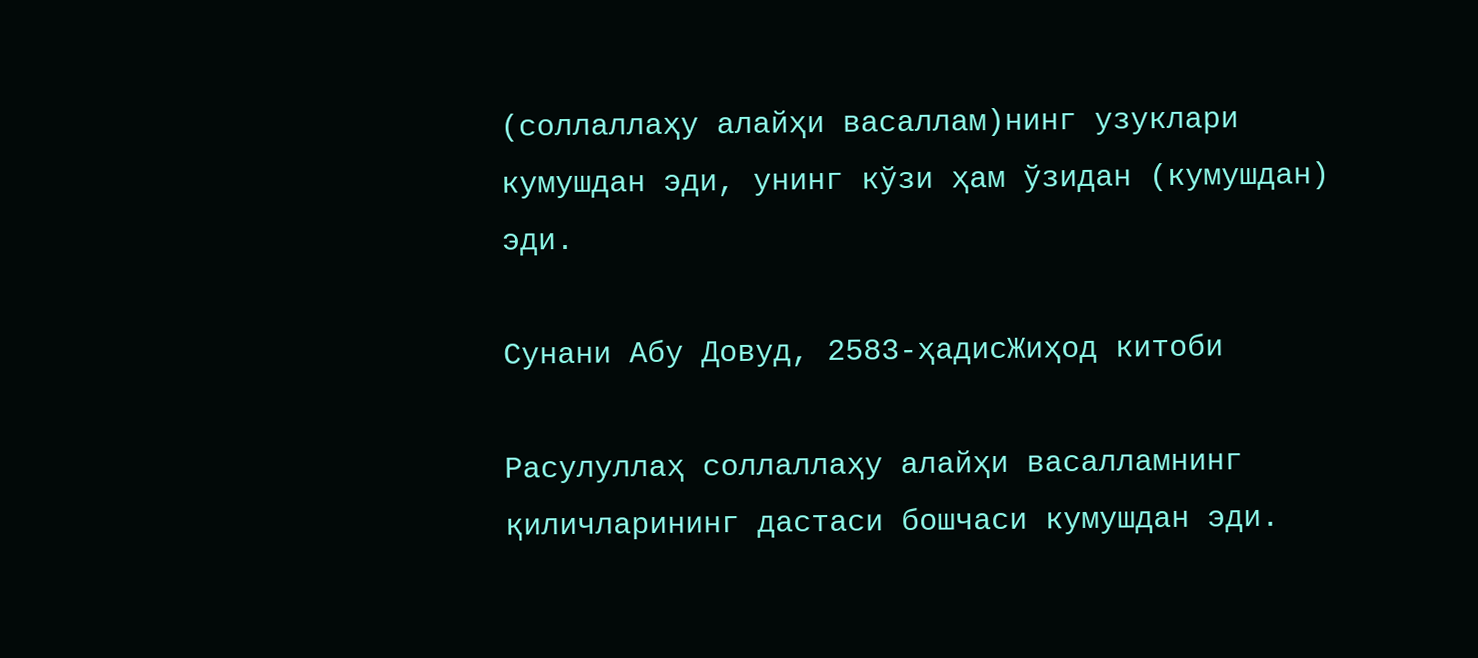(соллаллаҳу алайҳи васаллам)нинг узуклари кумушдан эди, унинг кўзи ҳам ўзидан (кумушдан) эди.

Сунани Абу Довуд, 2583-ҳадисЖиҳод китоби

Расулуллаҳ соллаллаҳу алайҳи васалламнинг қиличларининг дастаси бошчаси кумушдан эди.